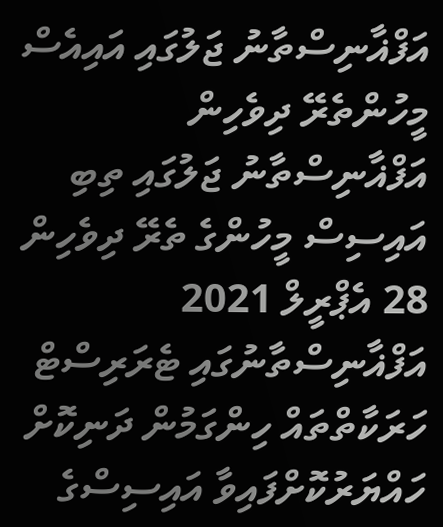އަފްޣާނިސްތާނު ޖަލުގައި އައިއެސް މީހުންތެރޭ ދިވެހިން
އަފްޣާނިސްތާނު ޖަލުގައި ތިބި އައިސިސް މީހުންގެ ތެރޭ ދިވެހިން
28 އެޕްރީލް 2021
އަފްޣާނިސްތާނުގައި ޓެރަރިސްޓް ހަރަކާތްތައް ހިންގަމުން ދަނިކޮށް ހައްޔަރުކޮށްފައިވާ އައިސިސްގެ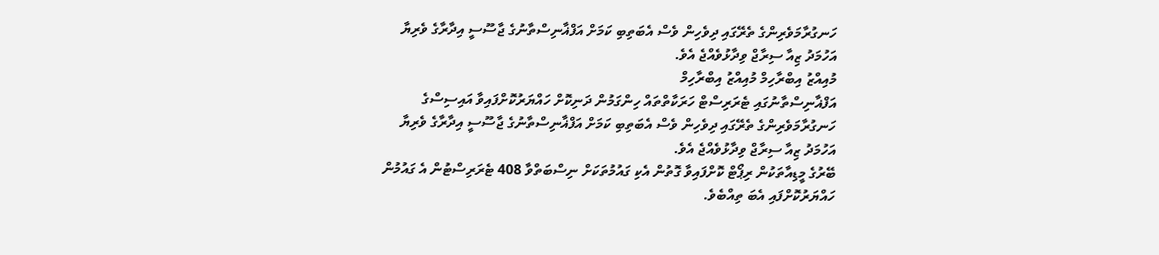ހަނގުރާމަވެރިންގެ ތެރޭގައި ދިވެހިން ވެސް އެބަތިބި ކަމަށް އަފްޣާނިސްތާނުގެ ޖާސޫސީ އިދާރާގެ ވެރިޔާ އަހުމަދު ޒިއާ ސިރާޖް ވިދާޅުވެއްޖެ އެވެ.
މުއިއްޒު އިބްރާހިމް މުއިއްޒު އިބްރާހިމް
އަފްޣާނިސްތާނުގައި ޓެރަރިސްޓް ހަރަކާތްތައް ހިންގަމުން ދަނިކޮށް ހައްޔަރުކޮށްފައިވާ އައިސިސްގެ ހަނގުރާމަވެރިންގެ ތެރޭގައި ދިވެހިން ވެސް އެބަތިބި ކަމަށް އަފްޣާނިސްތާނުގެ ޖާސޫސީ އިދާރާގެ ވެރިޔާ އަހުމަދު ޒިއާ ސިރާޖް ވިދާޅުވެއްޖެ އެވެ.
ބޭރުގެ މީޑިއާތަކުން ރިޕޯޓް ކޮށްފައިވާ ގޮތުން އެކި ގައުމުތަކަށް ނިސްބަތްވާ 408 ޓެރަރިސްޓުން އެ ގައުމުން ހައްޔަރުކޮށްފައި އެބަ ތިއްބެވެ.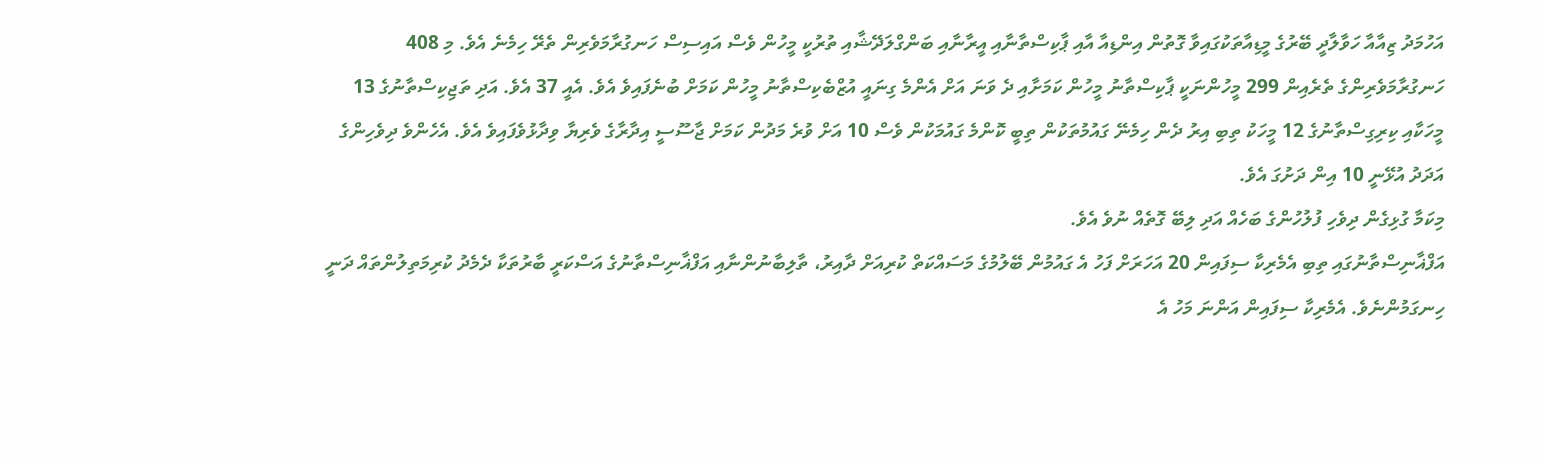އަހުމަދު ޒިއާއާ ހަވާލާދީ ބޭރުގެ މީޑިއާތަކުގައިވާ ގޮތުން އިންޑިއާ އާއި ޕާކިސްތާނާއި އީރާނާއި ބަންގްލަދޭޝާއި ތުރުކީ މީހުން ވެސް އައިސިސް ހަނގުރާމަވެރިން ތެރޭ ހިމެނެ އެވެ. މި 408 ހަނގުރާމަވެރިންގެ ތެރެއިން 299 މީހުންނަކީ ޕާކިސްތާނު މީހުން ކަމަށާއި ދެ ވަނަ އަށް އެންމެ ގިނައީ އުޒްބެކިސްތާނު މީހުން ކަމަށް ބުނެފައިވެ އެވެ. އެއީ 37 އެވެ. އަދި ތަޖިކިސްތާނުގެ 13 މީހަކާއި ކިރިގިސްތާނުގެ 12 މީހަކު ތިބި އިރު ދެން ހިމެނޭ ގައުމުތަކުން ތިބީ ކޮންމެ ގައުމަކުން ވެސް 10 އަށް ވުރެ މަދުން ކަމަށް ޖާސޫސީ އިދާރާގެ ވެރިޔާ ވިދާޅުވެފައިވެ އެވެ. އެހެންވެ ދިވެހިންގެ އަދަދު އުޅޭނީ 10 އިން ދަށުގަ އެވެ.
މިކަމާ ގުޅިގެން ދިވެހި ފުލުހުންގެ ބަހެއް އަދި ލިބޭ ގޮތެއް ނުވެ އެވެ.
އަފްޣާނިސްތާނުގައި ތިބި އެމެރިކާ ސިފައިން 20 އަހަރަށް ފަހު އެ ގައުމުން ބޭލުމުގެ މަސައްކަތް ކުރިއަށް ދާއިރު، ތާލިބާނުންނާއި އަފްޣާނިސްތާނުގެ އަސްކަރީ ބާރުތަކާ ދެމެދު ކުރިމަތިލުންތައް ދަނީ ހިނގަމުންނެވެ. އެމެރިކާ ސިފައިން އަންނަ މަހު އެ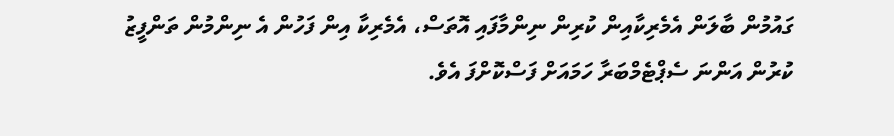ގައުމުން ބާލަން އެމެރިކާއިން ކުރިން ނިންމާފައި އޮތަސް، އެމެރިކާ އިން ފަހުން އެ ނިންމުން ތަންފީޒު ކުރުން އަންނަ ސެޕްޓެމްބަރާ ހަމައަށް ފަސްކޮށްފަ އެވެ.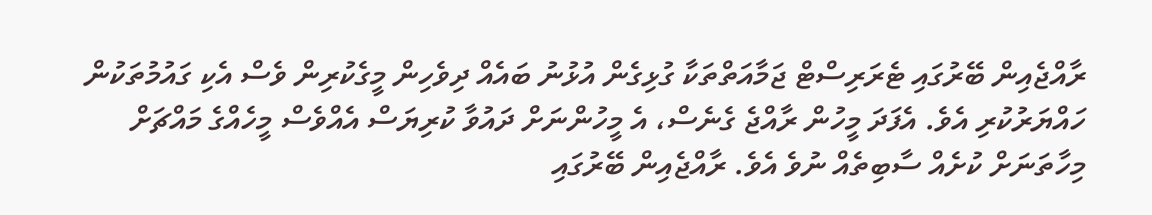ރާއްޖެއިން ބޭރުގައި ޓެރަރިސްޓް ޖަމާއަތްތަކާ ގުޅިގެން އުޅުނު ބައެއް ދިވެހިން މީގެކުރިން ވެސް އެކި ގައުމުތަކުން ހައްޔަރުކުރި އެވެ. އެފަދަ މީހުން ރާއްޖެ ގެނެސް، އެ މީހުންނަށް ދައުވާ ކުރިޔަސް އެއްވެސް މީހެއްގެ މައްޗަށް މިހާތަނަށް ކުށެއް ސާބިތެއް ނުވެ އެވެ. ރާއްޖެއިން ބޭރުގައި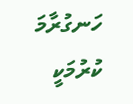ހަނގުރާމަ ކުރުމަކީ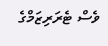ވެސް ޓެރަރިޒަމްގެ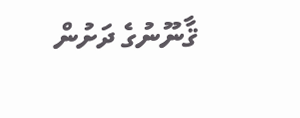ޤާނޫނުގެ ދަށުން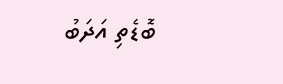ބޮޑެތި އަދަބު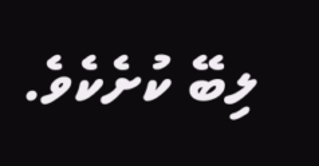ލިބޭ ކުށެކެވެ.